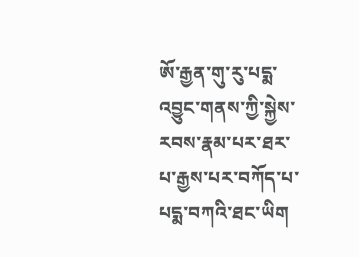ཨོ་རྒྱན་གུ་རུ་པདྨ་འབྱུང་གནས་ཀྱི་སྐྱེས་རབས་རྣམ་པར་ཐར་པ་རྒྱས་པར་བཀོད་པ་པདྨ་བཀའི་ཐང་ཡིག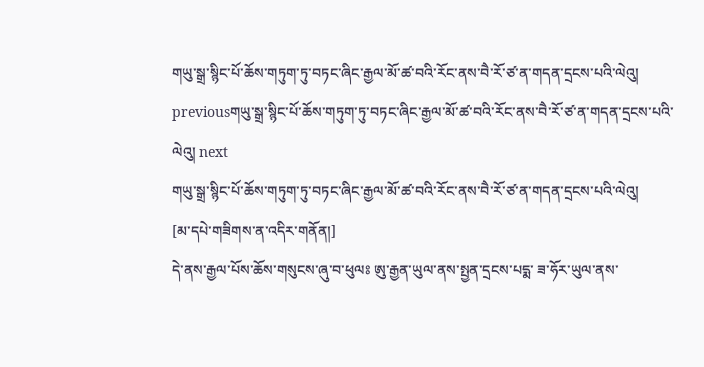གཡུ་སྒྲ་སྙིང་པོ་ཆོས་གཏུག་ཏུ་བཏང་ཞིང་རྒྱལ་མོ་ཚ་བའི་རོང་ནས་བཻ་རོ་ཙ་ན་གདན་དྲངས་པའི་ལེའུ།
previousགཡུ་སྒྲ་སྙིང་པོ་ཆོས་གཏུག་ཏུ་བཏང་ཞིང་རྒྱལ་མོ་ཚ་བའི་རོང་ནས་བཻ་རོ་ཙ་ན་གདན་དྲངས་པའི་ལེའུ། next
གཡུ་སྒྲ་སྙིང་པོ་ཆོས་གཏུག་ཏུ་བཏང་ཞིང་རྒྱལ་མོ་ཚ་བའི་རོང་ནས་བཻ་རོ་ཙ་ན་གདན་དྲངས་པའི་ལེའུ།
[མ་དཔེ་གཟིགས་ན་འདིར་གནོན།]
དེ་ནས་རྒྱལ་པོས་ཆོས་གསུངས་ཞུ་བ་ཕུལཿ ཨུ་རྒྱན་ཡུལ་ནས་སྤྱན་དྲངས་པདྨ་ ཟ་ཧོར་ཡུལ་ནས་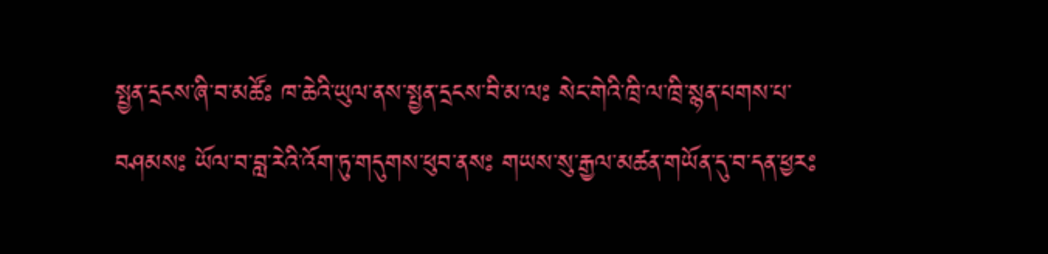སྤྱན་དྲངས་ཞི་བ་མཚོཿ ཁ་ཆེའི་ཡུལ་ནས་སྤྱན་དྲངས་བི་མ་ལཿ སེང་གེའི་ཁྲི་ལ་ཁྲི་སྙན་པགས་པ་བཤམསཿ ཡོལ་བ་བླ་རེའི་འོག་ཏུ་གདུགས་ཕུབ་ནསཿ གཡས་སུ་རྒྱལ་མཚན་གཡོན་དུ་བ་དན་ཕྱརཿ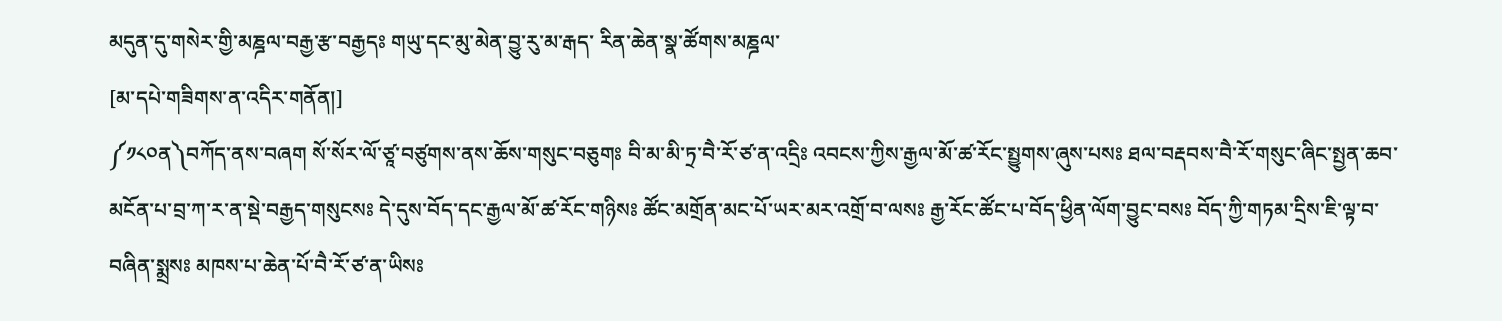མདུན་དུ་གསེར་གྱི་མཎྜལ་བརྒྱ་རྩ་བརྒྱདཿ གཡུ་དང་མུ་མེན་བྱུ་རུ་མ་རྒད་ རིན་ཆེན་སྣ་ཚོགས་མཎྜལ་
[མ་དཔེ་གཟིགས་ན་འདིར་གནོན།]
༼༡༨༠ན༽བཀོད་ནས་བཞག སོ་སོར་ལོ་ཙཱ་བཙུགས་ནས་ཆོས་གསུང་བཅུགཿ བི་མ་མི་ཏྲ་བཻ་རོ་ཙ་ན་འདྲིཿ འབངས་ཀྱིས་རྒྱལ་མོ་ཚ་རོང་སྤྱུགས་ཞུས་པསཿ ཐལ་བརྡབས་བཻ་རོ་གསུང་ཞིང་སྤྱན་ཆབ་ མངོན་པ་བྲ་ཀ་ར་ན་སྡེ་བརྒྱད་གསུངསཿ དེ་དུས་བོད་དང་རྒྱལ་མོ་ཚ་རོང་གཉིསཿ ཚོང་མགྲོན་མང་པོ་ཡར་མར་འགྲོ་བ་ལསཿ རྒྱ་རོང་ཚོང་པ་བོད་ཕྱིན་ལོག་བྱུང་བསཿ བོད་ཀྱི་གཏམ་དྲིས་ཇི་ལྟ་བ་བཞིན་སྨྲསཿ མཁས་པ་ཆེན་པོ་བཻ་རོ་ཙ་ན་ཡིསཿ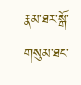རྣམ་ཐར་སྒོ་གསུམ་ཐང་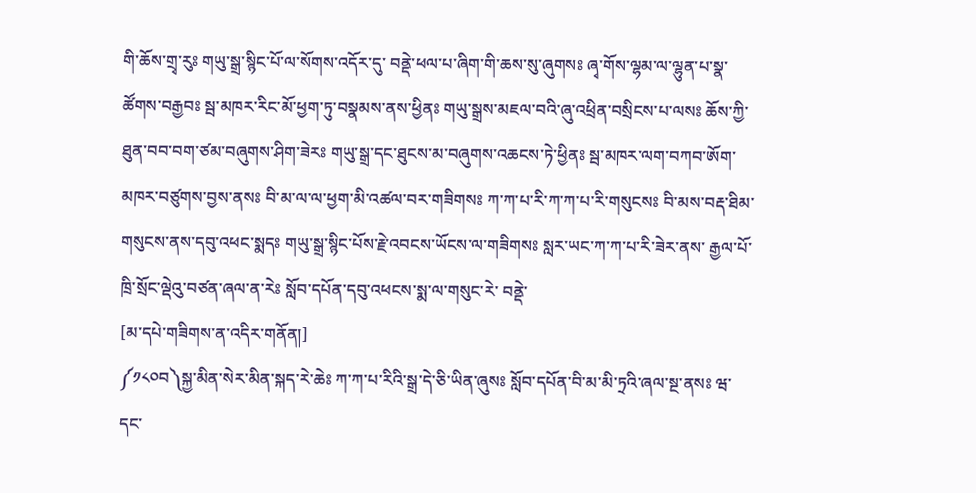གི་ཆོས་གྲྭ་རུཿ གཡུ་སྒྲ་སྙིང་པོ་ལ་སོགས་འདོར་དུ་ བནྡེ་ཕལ་པ་ཞིག་གི་ཆས་སུ་ཞུགསཿ ཞྭ་གོས་ལྷམ་ལ་ལྷུན་པ་སྣ་ཚོགས་བརྒྱབཿ སྦ་མཁར་རིང་མོ་ཕྱག་ཏུ་བསྣམས་ནས་ཕྱིནཿ གཡུ་སྒྲས་མཇལ་བའི་ཞུ་འཕྲིན་བསྲིངས་པ་ལསཿ ཆོས་ཀྱི་ཐུན་བབ་བག་ཙམ་བཞུགས་ཤིག་ཟེརཿ གཡུ་སྒྲ་དང་ཐུངས་མ་བཞུགས་འཆངས་ཏེ་ཕྱིནཿ སྦ་མཁར་ལག་བཀབ་ཨོག་མཁར་བཙུགས་བྱས་ནསཿ བི་མ་ལ་ལ་ཕྱག་མི་འཚལ་བར་གཟིགསཿ ཀ་ཀ་པ་རི་ཀ་ཀ་པ་རི་གསུངསཿ བི་མས་བརྡ་ཐིམ་གསུངས་ནས་དབུ་འཕང་སྨདཿ གཡུ་སྒྲ་སྙིང་པོས་རྗེ་འབངས་ཡོངས་ལ་གཟིགསཿ སླར་ཡང་ཀ་ཀ་པ་རི་ཟེར་ནས་ རྒྱལ་པོ་ཁྲི་སྲོང་ལྡེའུ་བཙན་ཞལ་ན་རེཿ སློབ་དཔོན་དབུ་འཕངས་སྨ་ལ་གསུང་རེ་ བནྡེ་
[མ་དཔེ་གཟིགས་ན་འདིར་གནོན།]
༼༡༨༠བ༽སྐྱ་མིན་སེར་མིན་སྐད་རེ་ཆེཿ ཀ་ཀ་པ་རིའི་སྒྲ་དེ་ཅི་ཡིན་ཞུསཿ སློབ་དཔོན་བི་མ་མི་ཏྲའི་ཞལ་སྔ་ནསཿ ཝ་དང་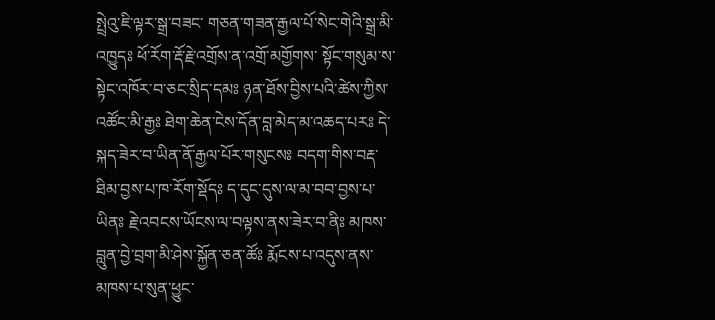སྤྲེའུ་ཇི་ལྟར་སྒྲ་བཟང་ གཅན་གཟན་རྒྱལ་པོ་སེང་གེའི་སྒྲ་མི་འཁྱུདཿ ཕོ་རོག་རྡོ་རྗེ་འགྲོས་ན་འགྲོ་མགྱོགས་ སྟོང་གསུམ་ས་སྟེང་འཁོར་བ་ཅང་སྲིད་དམཿ ཉན་ཐོས་བྱིས་པའི་ཚེས་ཀྱིས་འཚོང་མི་རྒྱཿ ཐེག་ཆེན་ངེས་དོན་བླ་མེད་མ་འཆད་པརཿ དེ་སྐད་ཟེར་བ་ཡིན་ནོ་རྒྱལ་པོར་གསུངསཿ བདག་གིས་བརྡ་ཐིམ་བྱས་པ་ཁ་རོག་སྡོདཿ ད་དུང་དུས་ལ་མ་བབ་བྱས་པ་ཡིནཿ རྗེ་འབངས་ཡོངས་ལ་བལྟས་ནས་ཟེར་བ་ནིཿ མཁས་བླུན་བྱེ་བྲག་མི་ཤེས་སྐྱོན་ཅན་ཚོཿ རྨོངས་པ་འདུས་ནས་མཁས་པ་སུན་ཕྱུང་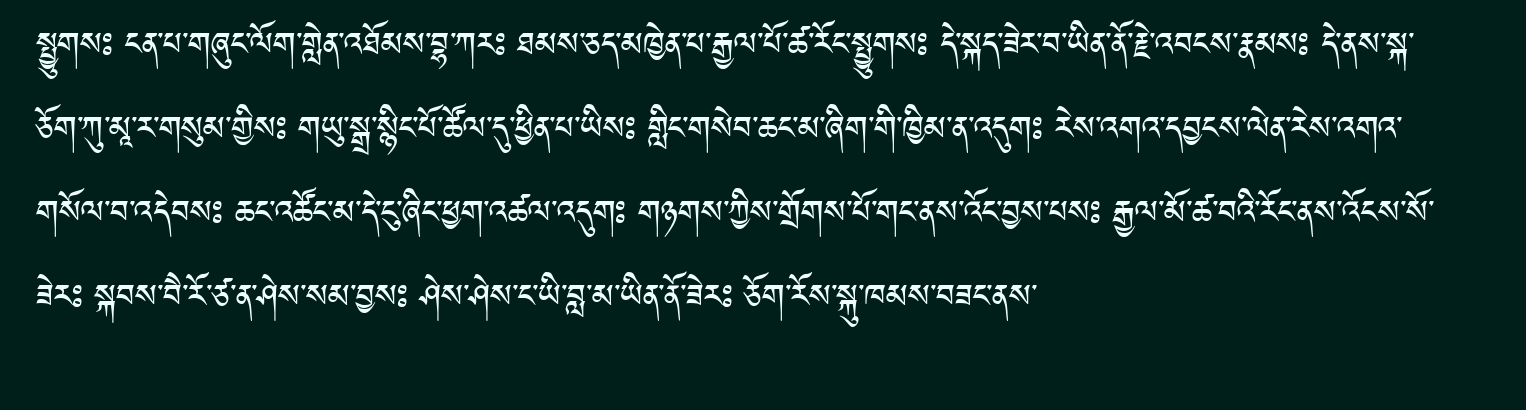སྤྱུགསཿ ངན་པ་གཞུང་ལོག་གླེན་འཐོམས་བྷ་ཀརཿ ཐམས་ཅད་མཁྱེན་པ་རྒྱལ་པོ་ཚ་རོང་སྤྱུགསཿ དེ་སྐད་ཟེར་བ་ཡིན་ནོ་རྗེ་འབངས་རྣམསཿ དེ་ནས་སྐ་ཅོག་ཀུ་མཱ་ར་གསུམ་གྱིསཿ གཡུ་སྒྲ་སྙིང་པོ་ཚོལ་དུ་ཕྱིན་པ་ཡིསཿ གླིང་གསེབ་ཆང་མ་ཞིག་གི་ཁྱིམ་ན་འདུགཿ རེས་འགའ་དབྱངས་ལེན་རེས་འགའ་གསོལ་བ་འདེབསཿ ཆང་འཚོང་མ་དེ་ངུ་ཞིང་ཕྱག་འཚལ་འདུགཿ གཉགས་ཀྱིས་གྲོགས་པོ་གང་ནས་འོང་བྱས་པསཿ རྒྱལ་མོ་ཚ་བའི་རོང་ནས་འོངས་སོ་ཟེརཿ སྐབས་བཻ་རོ་ཙ་ན་ཤེས་སམ་བྱསཿ ཤེས་ཤེས་ང་ཡི་བླ་མ་ཡིན་ནོ་ཟེརཿ ཅོག་རོས་སྐུ་ཁམས་བཟང་ནས་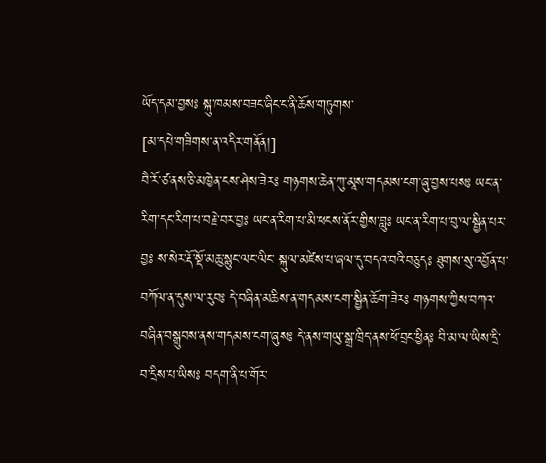ཡོད་དམ་བྱསཿ སྐུ་ཁམས་བཟང་ཞིང་ང་ནི་ཆོས་གཏུགས་
[མ་དཔེ་གཟིགས་ན་འདིར་གནོན།]
བཻ་རོ་ཙ་ནས་ཅི་མཁྱེན་ངས་ཤེས་ཟེརཿ གཉགས་ཆེན་ཀུ་མཱས་གདམས་ངག་ཞུ་བྱས་པསཿ ཡང་ན་རིག་དང་རིག་པ་བརྗེ་བར་བྱཿ ཡང་ན་རིག་པ་མི་ཕངས་ནོར་གྱིས་བླུཿ ཡང་ན་རིག་པ་བུ་ལ་སྦྱིན་པར་བྱཿ ས་སེར་རྡོ་སྡོ་མཆུ་སྙུང་ལང་ལིང་ སྐུལ་མཛེས་པ་ཞལ་དུ་བདའ་བའི་བཅུདཿ ཐུགས་སུ་འབྱོན་པ་བཀོལ་ན་དུས་ལ་རུབཿ དེ་བཞིན་མཆིས་ན་གདམས་ངག་སྦྱིན་ཆོག་ཟེརཿ གཉགས་ཀྱིས་བཀའ་བཞིན་བསྒྲུབས་ནས་གདམས་ངག་ཞུསཿ དེ་ནས་གཡུ་སྒྲ་ཁྲིད་ནས་ཕོ་བྲང་ཕྱིནཿ བི་མ་ལ་ཡིས་དྲི་བ་དྲིས་པ་ཡིསཿ བདག་ནི་པ་གོར་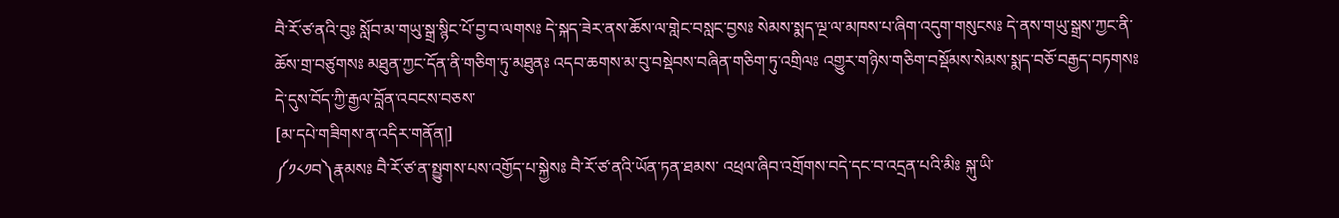བཻ་རོ་ཙ་ནའི་བུཿ སློབ་མ་གཡུ་སྒྲ་སྙིང་པོ་བྱ་བ་ལགསཿ དེ་སྐད་ཟེར་ནས་ཆོས་ལ་གླེང་བསླང་བྱསཿ སེམས་སྨད་ལྔ་ལ་མཁས་པ་ཞིག་འདུག་གསུངསཿ དེ་ནས་གཡུ་སྒྲས་ཀྱང་ནི་ཆོས་གྲ་བཙུགསཿ མཐུན་ཀྱང་དོན་ནི་གཅིག་ཏུ་མཐུནཿ འདབ་ཆགས་མ་བུ་བསྡེབས་བཞིན་གཅིག་ཏུ་འགྲིལཿ འགྱུར་གཉིས་གཅིག་བསྡོམས་སེམས་སྨད་བཅོ་བརྒྱད་བཏགསཿ དེ་དུས་བོད་ཀྱི་རྒྱལ་བློན་འབངས་བཅས་
[མ་དཔེ་གཟིགས་ན་འདིར་གནོན།]
༼༡༨༡བ༽རྣམསཿ བཻ་རོ་ཙ་ན་སྤྱུགས་པས་འགྱོད་པ་སྐྱེསཿ བཻ་རོ་ཙ་ནའི་ཡོན་ཏན་ཐམས་ འཕྲལ་ཞིབ་འགྲོགས་བདེ་དང་བ་འདྲན་པའི་མིཿ སྐུ་ཡི་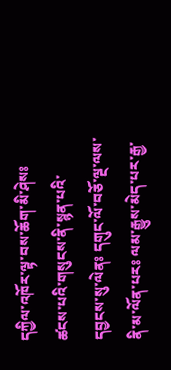དཀྱིལ་འཁོར་ལྟ་བས་ཆོག་མི་ཤེསཿ ཚངས་པའི་གསུངས་ནི་སྙན་པའི་དབྱངས་སུ་ལེནཿ དགུང་ལོ་བཅོ་ལྔ་ལས་ནི་མ་ལོན་པརཿ ལམ་རྒྱུས་མེད་པར་རྒྱ་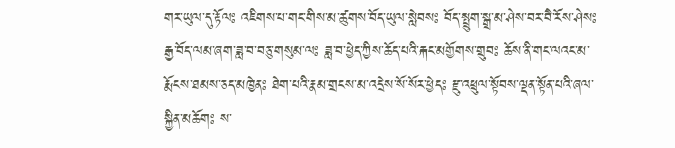གར་ཡུལ་དུ་རྟོལཿ འཇིགས་པ་གང་གིས་མ་ཚུགས་བོད་ཡུལ་སླེབསཿ བོད་སྤྲུག་སྒྲ་མ་ཤེས་བར་བཻ་རོས་ཤེསཿ རྒྱ་བོད་ལམ་ཞག་ཟླ་བ་བཅུ་གསུམ་ལཿ ཟླ་བ་ཕྱེད་ཀྱིས་ཆོད་པའི་རྐང་མགྱོགས་གྲུབཿ ཆོས་ནི་གང་ལའང་མ་རྨོངས་ཐམས་ཅད་མཁྱེནཿ ཐེག་པའི་རྣམ་གྲངས་མ་འདྲེས་སོ་སོར་ཕྱེདཿ རྫུ་འཕྲུལ་སྟོབས་ལྡན་སྟོན་པའི་ཞལ་སྐྱིན་མཆོགཿ ས་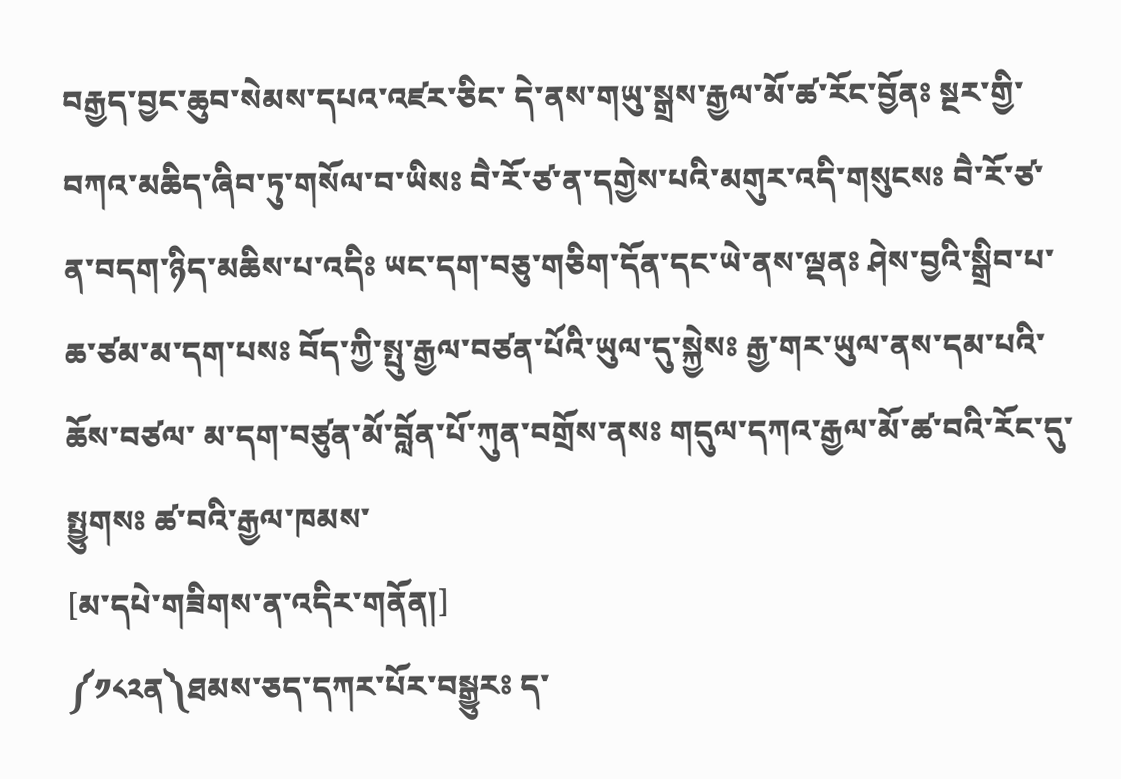བརྒྱད་བྱང་ཆུབ་སེམས་དཔའ་འཛར་ཅིང་ དེ་ནས་གཡུ་སྒྲས་རྒྱལ་མོ་ཚ་རོང་བྱོནཿ སྔར་གྱི་བཀའ་མཆིད་ཞིབ་ཏུ་གསོལ་བ་ཡིསཿ བཻ་རོ་ཙ་ན་དགྱེས་པའི་མགུར་འདི་གསུངསཿ བཻ་རོ་ཙ་ན་བདག་ཉིད་མཆིས་པ་འདིཿ ཡང་དག་བཅུ་གཅིག་དོན་དང་ཡེ་ནས་ལྡནཿ ཤེས་བྱའི་སྒྲིབ་པ་ཆ་ཙམ་མ་དག་པསཿ བོད་ཀྱི་སྤུ་རྒྱལ་བཙན་པོའི་ཡུལ་དུ་སྐྱེསཿ རྒྱ་གར་ཡུལ་ནས་དམ་པའི་ཆོས་བཙལ་ མ་དག་བཙུན་མོ་བློན་པོ་ཀུན་བགྲོས་ནསཿ གདུལ་དཀའ་རྒྱལ་མོ་ཚ་བའི་རོང་དུ་སྤྱུགསཿ ཚ་བའི་རྒྱལ་ཁམས་
[མ་དཔེ་གཟིགས་ན་འདིར་གནོན།]
༼༡༨༢ན༽ཐམས་ཅད་དཀར་པོར་བསྒྱུརཿ ད་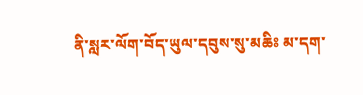ནི་སླར་ལོག་བོད་ཡུལ་དབུས་སུ་མཆིཿ མ་དག་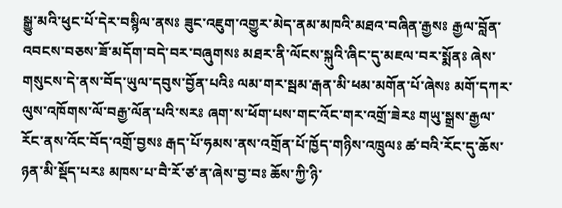སྒྱུ་མའི་ཕུང་པོ་དེར་བསྙིལ་ནསཿ ཟུང་འཇུག་འགྱུར་མེད་ནམ་མཁའི་མཐའ་བཞིན་རྒྱསཿ རྒྱལ་བློན་འབངས་བཅས་ཟོ་མདོག་བདེ་བར་བཞུགསཿ མཐར་ནི་ལོངས་སྐུའི་ཞིང་དུ་མཇལ་བར་སྨོནཿ ཞེས་གསུངས་དེ་ནས་བོད་ཡུལ་དབུས་བྱོན་པའིཿ ལམ་གར་སྦམ་རྒན་མི་ཕམ་མགོན་པོ་ཞེསཿ མགོ་དཀར་ལུས་འཁོགས་ལོ་བརྒྱ་ལོན་པའི་སརཿ ཞག་ས་ཕོག་པས་གང་འོང་གར་འགྲོ་ཟེརཿ གཡུ་སྒྲས་རྒྱལ་རོང་ནས་འོང་བོད་འགྲོ་བྱསཿ རྒད་པོ་ཧམས་ནས་འགྲོན་པོ་ཁྱོད་གཉིས་འཁྲུལཿ ཚ་བའི་རོང་དུ་ཆོས་ཉན་མི་སྡོད་པརཿ མཁས་པ་བཻ་རོ་ཙ་ན་ཞེས་བྱ་བཿ ཆོས་ཀྱི་ཉི་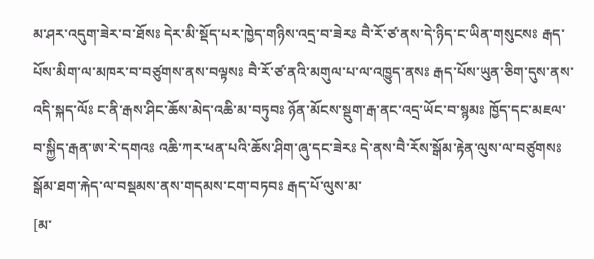མ་ཤར་འདུག་ཟེར་བ་ཐོསཿ དེར་མི་སྡོད་པར་ཁྱེད་གཉིས་འདྲ་བ་ཟེརཿ བཻ་རོ་ཙ་ནས་དེ་ཉིད་ང་ཡིན་གསུངསཿ རྒད་པོས་མིག་ལ་མཁར་བ་བཙུགས་ནས་བལྟསཿ བཻ་རོ་ཙ་ནའི་མགུལ་པ་ལ་འཁྱུད་ནསཿ རྒད་པོས་ཡུན་ཅིག་དུས་ནས་འདི་སྐད་ལོཿ ང་ནི་རྒས་ཤིང་ཆོས་མེད་འཆི་མ་བཏུབཿ ཉོན་མོངས་སྡུག་རྒ་ནང་འདྲ་ཡོང་བ་སྙམཿ ཁྱོད་དང་མཇལ་བ་སྐྱིད་རྒན་ཨ་རེ་དགའཿ འཆི་ཀར་ཕན་པའི་ཆོས་ཤིག་ཞུ་དང་ཟེརཿ དེ་ནས་བཻ་རོས་སྒོམ་རྟེན་ལུས་ལ་བཙུགསཿ སྒོམ་ཐག་རྐེད་ལ་བསྡམས་ནས་གདམས་ངག་བཏབཿ རྒད་པོ་ལུས་མ་
[མ་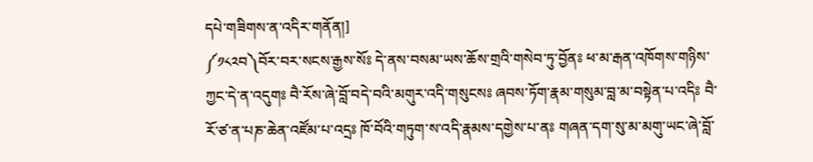དཔེ་གཟིགས་ན་འདིར་གནོན།]
༼༡༨༢བ༽བོར་བར་སངས་རྒྱས་སོཿ དེ་ནས་བསམ་ཡས་ཆོས་གྲའི་གསེབ་ཏུ་བྱོནཿ ཕ་མ་རྒན་འཁོགས་གཉིས་ཀྱང་དེ་ན་འདུགཿ བཻ་རོས་ཞེ་བློ་བདེ་བའི་མགུར་འདི་གསུངསཿ ཞབས་ཏོག་རྣམ་གསུམ་བླ་མ་བསྟེན་པ་འདིཿ བཻ་རོ་ཙ་ན་པཎ་ཆེན་འཛོམ་པ་འདྲཿ ཁོ་བོའི་གཏུག་ས་འདི་རྣམས་དགྱེས་པ་ནཿ གཞན་དག་སུ་མ་མགུ་ཡང་ཞེ་བློ་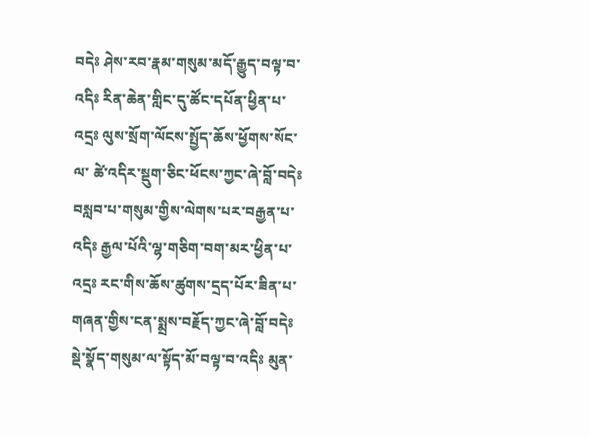བདེཿ ཤེས་རབ་རྣམ་གསུམ་མདོ་རྒྱུད་བལྟ་བ་འདིཿ རིན་ཆེན་གླིང་དུ་ཚོང་དཔོན་ཕྱིན་པ་འདྲཿ ལུས་སྲོག་ལོངས་སྤྱོད་ཆོས་ཕྱོགས་སོང་ལ་ ཚེ་འདིར་སྡུག་ཅིང་ཕོངས་ཀྱང་ཞེ་བློ་བདེཿ བསླབ་པ་གསུམ་གྱིས་ལེགས་པར་བརྒྱན་པ་འདིཿ རྒྱལ་པོའི་ལྷ་གཅིག་བག་མར་ཕྱིན་པ་འདྲཿ རང་གིས་ཆོས་ཚུགས་དྲད་པོར་ཟིན་པ་ གཞན་གྱིས་ངན་སྨྲས་བརྗོད་ཀྱང་ཞེ་བློ་བདེཿ སྡེ་སྣོད་གསུམ་ལ་སྟོད་མོ་བལྟ་བ་འདིཿ མུན་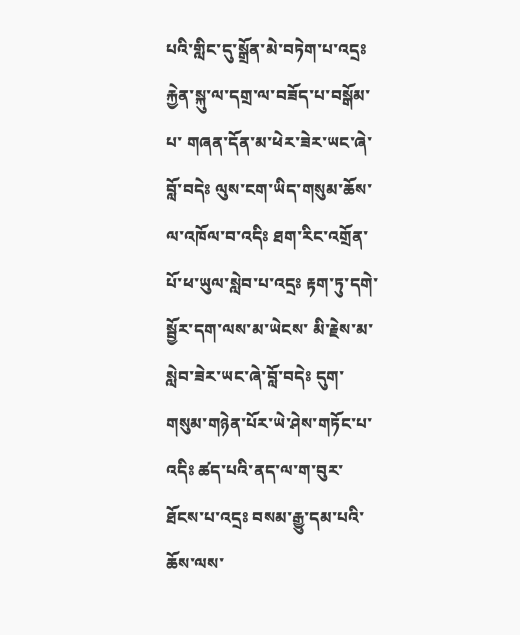པའི་གླིང་དུ་སྒྲོན་མེ་བཏེག་པ་འདྲཿ རྐྱེན་སྐུ་ལ་དགྲ་ལ་བཟོད་པ་བསྒོམ་པ་ གཞན་དོན་མ་ཕེར་ཟེར་ཡང་ཞེ་བློ་བདེཿ ལུས་ངག་ཡིད་གསུམ་ཆོས་ལ་འཁོལ་བ་འདིཿ ཐག་རིང་འགྲོན་པོ་ཕ་ཡུལ་སླེབ་པ་འདྲཿ རྟག་ཏུ་དགེ་སྦྱོར་དག་ལས་མ་ཡེངས་ མི་རྗེས་མ་སླེབ་ཟེར་ཡང་ཞེ་བློ་བདེཿ དུག་གསུམ་གཉེན་པོར་ཡེ་ཤེས་གཏོང་པ་འདིཿ ཚད་པའི་ནད་ལ་ག་བུར་ཐོངས་པ་འདྲཿ བསམ་རྒྱུ་དམ་པའི་ཆོས་ལས་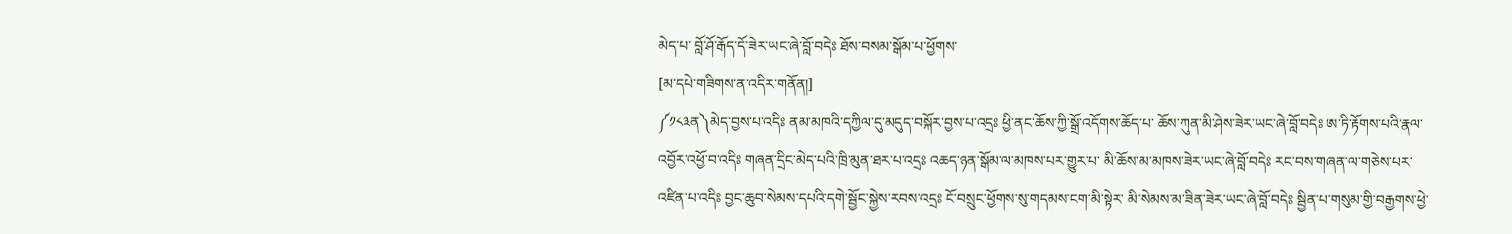མེད་པ་ བློ་ཤོ་རྒོད་དོ་ཟེར་ཡང་ཞེ་བློ་བདེཿ ཐོས་བསམ་སྒོམ་པ་ཕྱོགས་
[མ་དཔེ་གཟིགས་ན་འདིར་གནོན།]
༼༡༨༣ན༽མེད་བྱས་པ་འདིཿ ནམ་མཁའི་དཀྱིལ་དུ་མདུད་བསྐོར་བྱས་པ་འདྲཿ ཕྱི་ནང་ཆོས་ཀྱི་སྒྲོ་འདོགས་ཆོད་པ་ ཆོས་ཀུན་མི་ཤེས་ཟེར་ཡང་ཞེ་བློ་བདེཿ ཨ་ཏི་རྟོགས་པའི་རྣལ་འབྱོར་འཕྱོ་བ་འདིཿ གཞན་དྲིང་མེད་པའི་ཁྲི་མུན་ཐར་པ་འདྲཿ འཆད་ཉན་སྒོམ་ལ་མཁས་པར་གྱུར་པ་ མི་ཆོས་མ་མཁས་ཟེར་ཡང་ཞེ་བློ་བདེཿ རང་བས་གཞན་ལ་གཅེས་པར་འཛིན་པ་འདིཿ བྱང་ཆུབ་སེམས་དཔའི་དགེ་སྦྱོང་སྐྱེས་རབས་འདྲཿ ངོ་བསྲུང་ཕྱོགས་སུ་གདམས་ངག་མི་སྟེར་ མི་སེམས་མ་ཟིན་ཟེར་ཡང་ཞེ་བློ་བདེཿ སྦྱིན་པ་གསུམ་གྱི་བརྒྱགས་ཕྱེ་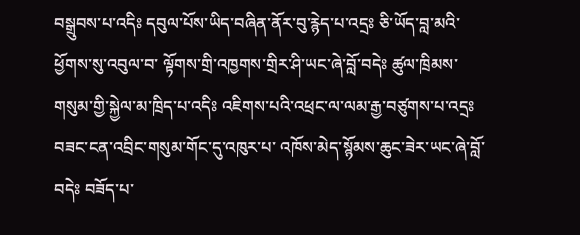བསྒྲུབས་པ་འདིཿ དབུལ་པོས་ཡིད་བཞིན་ནོར་བུ་རྙེད་པ་འདྲཿ ཅི་ཡོད་བླ་མའི་ཕྱོགས་སུ་འབུལ་བ་ ལྟོགས་གྲི་འཁྱགས་གྲིར་ཤི་ཡང་ཞེ་བློ་བདེཿ ཚུལ་ཁྲིམས་གསུམ་གྱི་སྐྱེལ་མ་ཁྲིད་པ་འདིཿ འཇིགས་པའི་འཕྲང་ལ་ལམ་རྒྱ་བཙུགས་པ་འདྲཿ བཟང་ངན་འབྲིང་གསུམ་གོང་དུ་འཁུར་པ་ འཁོས་མེད་སྙོམས་ཆུང་ཟེར་ཡང་ཞེ་བློ་བདེཿ བཟོད་པ་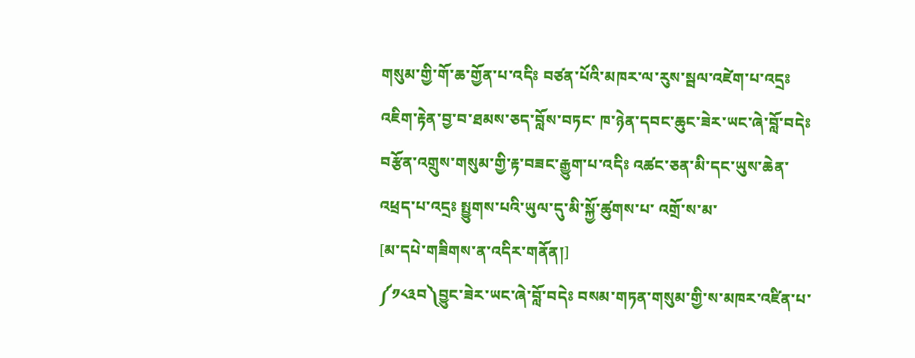གསུམ་གྱི་གོ་ཆ་གྱོན་པ་འདིཿ བཙན་པོའི་མཁར་ལ་རུས་སྦལ་འཛེག་པ་འདྲཿ འཇིག་རྟེན་བྱ་བ་ཐམས་ཅད་བློས་བཏང་ ཁ་ཉེན་དབང་ཆུང་ཟེར་ཡང་ཞེ་བློ་བདེཿ བརྩོན་འགྲུས་གསུམ་གྱི་རྟ་བཟང་རྒྱུག་པ་འདིཿ འཚང་ཅན་མི་དང་ཡུས་ཆེན་འཕྲད་པ་འདྲཿ སྤྱུགས་པའི་ཡུལ་དུ་མི་སྐྱོ་ཚུགས་པ་ འགྲོ་ས་མ་
[མ་དཔེ་གཟིགས་ན་འདིར་གནོན།]
༼༡༨༣བ༽བྱུང་ཟེར་ཡང་ཞེ་བློ་བདེཿ བསམ་གཏན་གསུམ་གྱི་ས་མཁར་འཛིན་པ་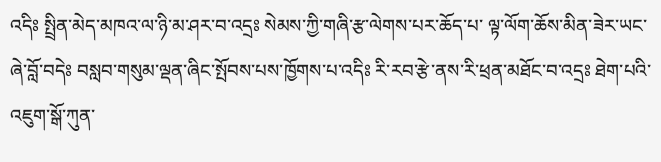འདིཿ སྤྲིན་མེད་མཁའ་ལ་ཉི་མ་ཤར་བ་འདྲཿ སེམས་ཀྱི་གཞི་རྩ་ལེགས་པར་ཆོད་པ་ ལྟ་ལོག་ཆོས་མིན་ཟེར་ཡང་ཞེ་བློ་བདེཿ བསླབ་གསུམ་ལྡན་ཞིང་སྤོབས་པས་ཁྱོགས་པ་འདིཿ རི་རབ་རྩེ་ནས་རི་ཕྲན་མཐོང་བ་འདྲཿ ཐེག་པའི་འཇུག་སྒོ་ཀུན་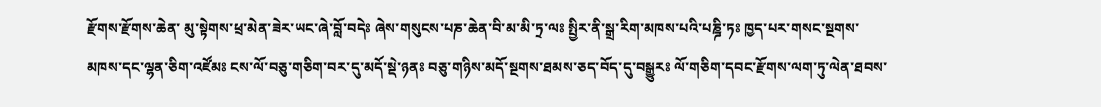རྫོགས་རྫོགས་ཆེན་ མུ་སྟེགས་ཕྲ་མེན་ཟེར་ཡང་ཞེ་བློ་བདེཿ ཞེས་གསུངས་པཎ་ཆེན་བི་མ་མི་ཏྲ་ལཿ སྤྱིར་ནི་སྒྲ་རིག་མཁས་པའི་པཎྜི་ཏཿ ཁྱད་པར་གསང་སྔགས་མཁས་དང་ལྷན་ཅིག་འཛོམཿ ངས་ལོ་བཅུ་གཅིག་བར་དུ་མདོ་སྡེ་ཉནཿ བཅུ་གཉིས་མདོ་སྔགས་ཐམས་ཅད་བོད་དུ་བསྒྱུརཿ ལོ་གཅིག་དབང་རྫོགས་ལག་ཏུ་ལེན་ཐབས་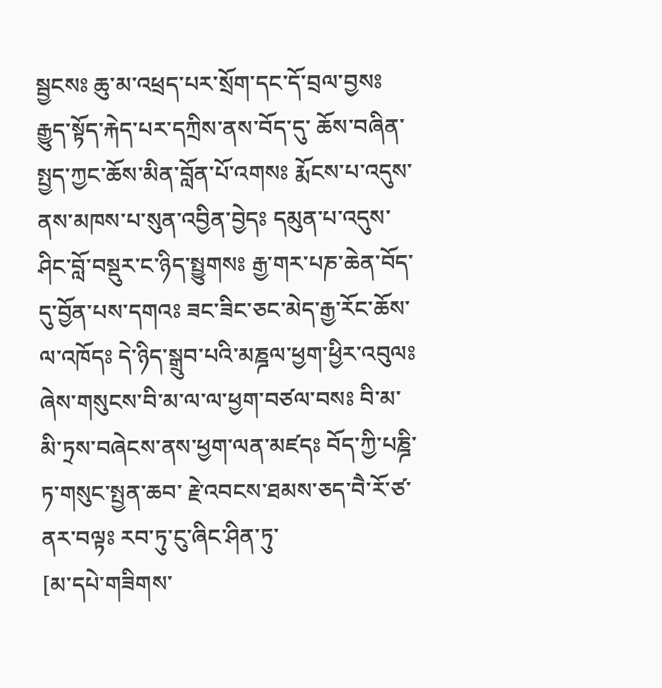སྦྱངསཿ ཆུ་མ་འཕྲད་པར་སྲོག་དང་དོ་བྲལ་བྱསཿ རྒྱུད་སྟོད་རྐེད་པར་དཀྲིས་ནས་བོད་དུ་ ཆོས་བཞིན་སྤྱད་ཀྱང་ཆོས་མིན་བློན་པོ་འགསཿ རྨོངས་པ་འདུས་ནས་མཁས་པ་སུན་འབྱིན་བྱེདཿ དམུན་པ་འདུས་ཤིང་བློ་བསྡུར་ང་ཉིད་སྤྱུགསཿ རྒྱ་གར་པཎ་ཆེན་བོད་དུ་བྱོན་པས་དགའཿ ཟང་ཟིང་ཅང་མེད་རྒྱ་རོང་ཆོས་ལ་འཁོདཿ དེ་ཉིད་སྒྲུབ་པའི་མཎྜལ་ཕྱག་ཕྱིར་འབུལཿ ཞེས་གསུངས་བི་མ་ལ་ལ་ཕྱག་བཙལ་བསཿ བི་མ་མི་ཏྲས་བཞེངས་ནས་ཕྱག་ལན་མཛདཿ བོད་ཀྱི་པཎྜི་ཏ་གསུང་སྤྱན་ཆབ་ རྗེ་འབངས་ཐམས་ཅད་བཻ་རོ་ཙ་ནར་བལྟཿ རབ་ཏུ་ངུ་ཞིང་ཤིན་ཏུ་
[མ་དཔེ་གཟིགས་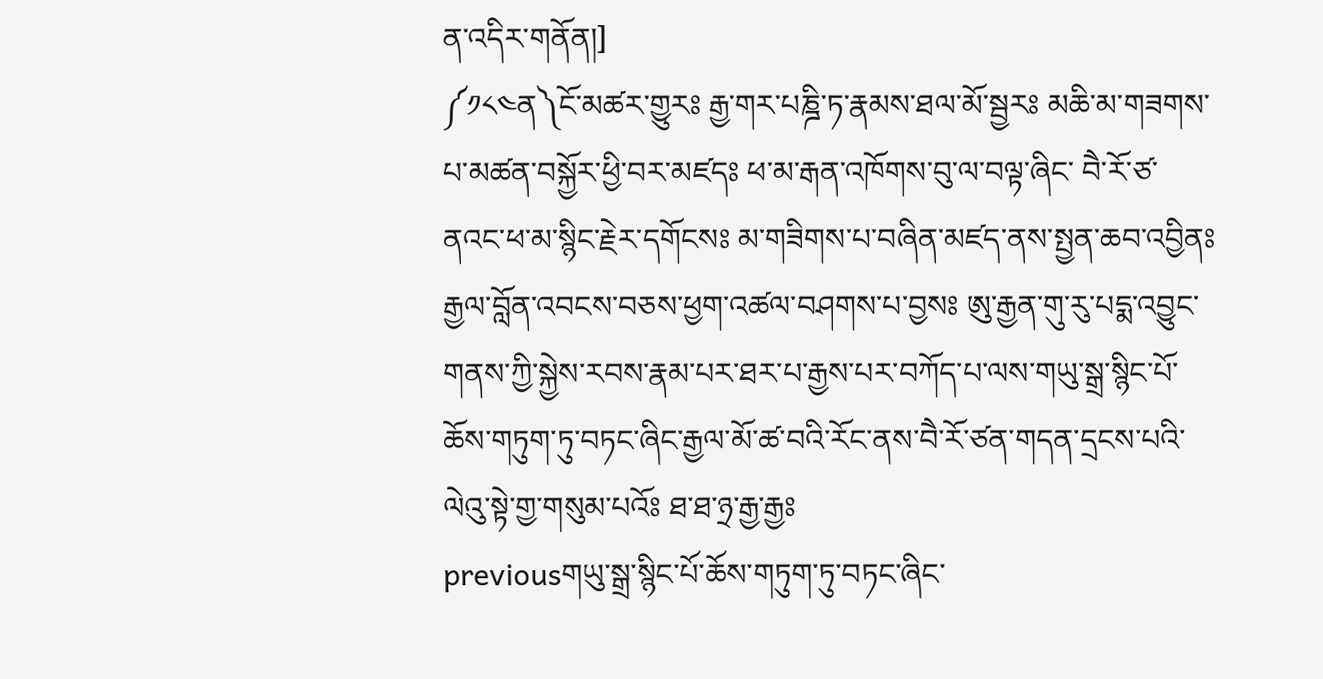ན་འདིར་གནོན།]
༼༡༨༤ན༽ངོ་མཚར་གྱུརཿ རྒྱ་གར་པཎྜི་ཏ་རྣམས་ཐལ་མོ་སྦྱརཿ མཆི་མ་གཟགས་པ་མཚན་བསྐྱོར་ཕྱི་བར་མཛདཿ ཕ་མ་རྒན་འཁོགས་བུ་ལ་བལྟ་ཞིང་ བཻ་རོ་ཙ་ནའང་ཕ་མ་སྙིང་རྗེར་དགོངསཿ མ་གཟིགས་པ་བཞིན་མཛད་ནས་སྤྱན་ཆབ་འབྱིནཿ རྒྱལ་བློན་འབངས་བཅས་ཕྱག་འཚལ་བཤགས་པ་བྱསཿ ཨུ་རྒྱན་གུ་རུ་པདྨ་འབྱུང་གནས་ཀྱི་སྐྱེས་རབས་རྣམ་པར་ཐར་པ་རྒྱས་པར་བཀོད་པ་ལས་གཡུ་སྒྲ་སྙིང་པོ་ཆོས་གཏུག་ཏུ་བཏང་ཞིང་རྒྱལ་མོ་ཚ་བའི་རོང་ནས་བཻ་རོ་ཙན་གདན་དྲངས་པའི་ལེའུ་སྟེ་གྱ་གསུམ་པའོཿ ཐ་ཐ་ཉྲ་རྒྱ་རྒྱཿ
previousགཡུ་སྒྲ་སྙིང་པོ་ཆོས་གཏུག་ཏུ་བཏང་ཞིང་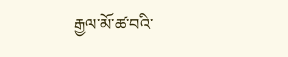རྒྱལ་མོ་ཚ་བའི་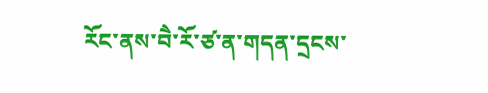རོང་ནས་བཻ་རོ་ཙ་ན་གདན་དྲངས་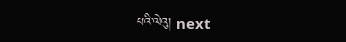པའི་ལེའུ། next